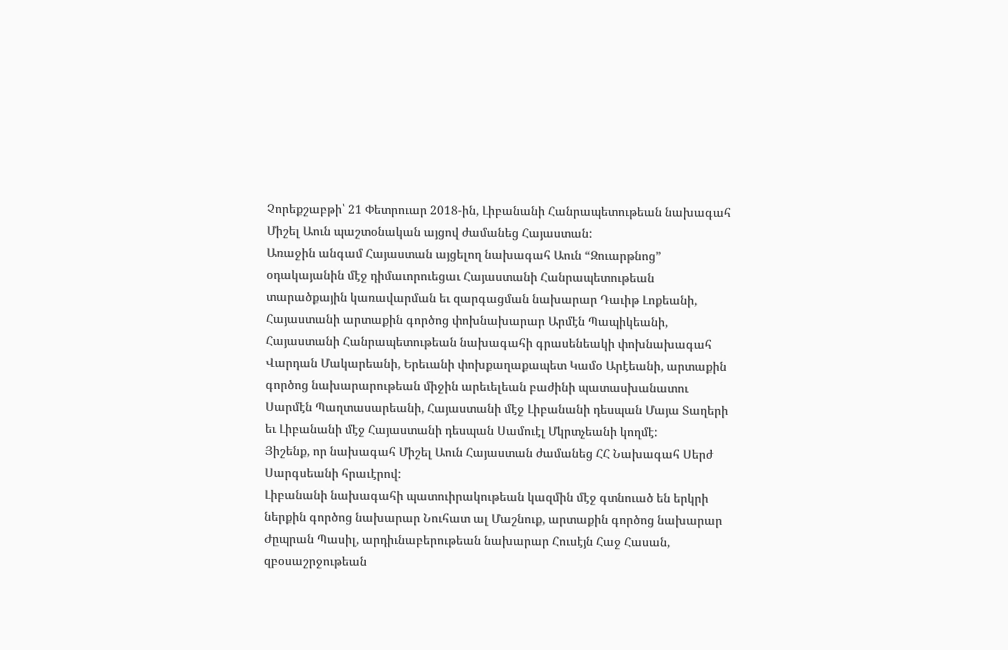Չորեքշաբթի՝ 21 Փետրուար 2018-ին, Լիբանանի Հանրապետութեան նախագահ Միշել Աուն պաշտօնական այցով ժամանեց Հայաստան:
Առաջին անգամ Հայաստան այցելող նախագահ Աուն “Զուարթնոց” օդակայանին մէջ դիմաւորուեցաւ Հայաստանի Հանրապետութեան տարածքային կառավարման եւ զարգացման նախարար Դաւիթ Լոքեանի, Հայաստանի արտաքին գործոց փոխնախարար Արմէն Պապիկեանի, Հայաստանի Հանրապետութեան նախագահի գրասենեակի փոխնախագահ Վարդան Մակարեանի, Երեւանի փոխքաղաքապետ Կամօ Արէեանի, արտաքին գործոց նախարարութեան միջին արեւելեան բաժինի պատասխանատու Սարմէն Պաղտասարեանի, Հայաստանի մէջ Լիբանանի դեսպան Մայա Տաղերի եւ Լիբանանի մէջ Հայաստանի դեսպան Սամուէլ Մկրտչեանի կողմէ:
Յիշենք, որ նախագահ Միշել Աուն Հայաստան ժամանեց ՀՀ Նախագահ Սերժ Սարգսեանի հրաւէրով:
Լիբանանի նախագահի պատուիրակութեան կազմին մէջ գտնուած են երկրի ներքին գործոց նախարար Նուհատ ալ Մաշնուք, արտաքին գործոց նախարար Ժըպրան Պասիլ, արդիւնաբերութեան նախարար Հուսէյն Հաջ Հասան, զբօսաշրջութեան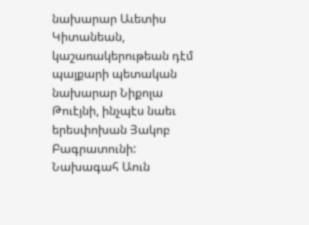նախարար Աւետիս Կիտանեան, կաշառակերութեան դէմ պայքարի պետական նախարար Նիքոլա Թուէյնի, ինչպէս նաեւ երեսփոխան Յակոբ Բագրատունի:
Նախագահ Աուն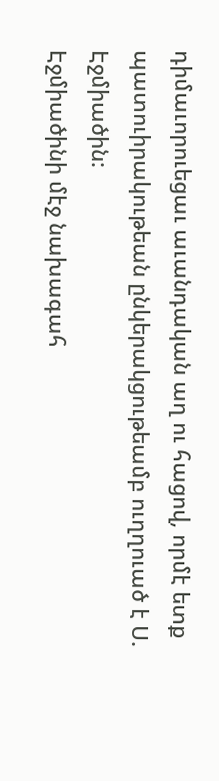դիմաւորուեցաւ աւանդական աղ ու հացով, որմէ ետք պատուիրակութեան ընկերակցութեամբ ուղղուած է Ս. Էջմիածին:
Էջմիածինի մէջ նախագահ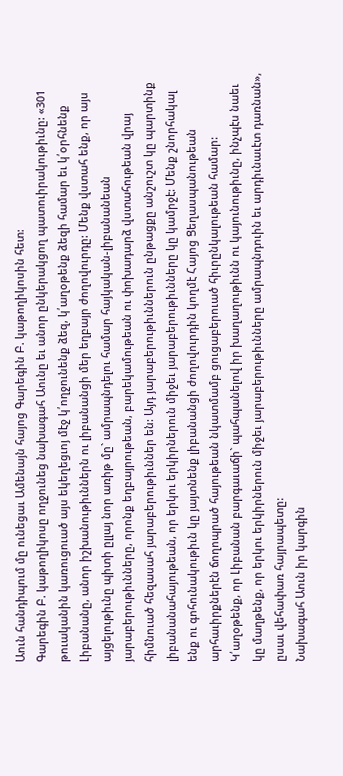Աուն հանդիպում մը ունեցաւ Ամենայն հայոց Գարեգին Բ. կաթողիկոսին հետ:
Գարեգին Բ. կաթողիկոսը ողջունեց նախագահ Աունը եւ անոր ընկերակցող պատուիրակութիւնը: «301 թուականին կառուցուած այս եկեղեցւոյ մէջ կ՛ողջունենք ձեզ, կ՛աղօթենք ձեզի համար եւ կ՛օրհնենք Լիբանանը, անոր իշխանութիւններն ու լիբանանցի մեր եղբայր ժողովուրդը: Մենք վստահ ենք, որ այս այցելութիւնը պիտի ըլլայ նոր առիթ մը` ամրապնդելու համար հայկական-լիբանանեան յարաբերութիւնները, որոնք եղբայրութեան, բարեկամութեան ու փոխադարձ վստահութեան վրայ հիմնուած հեզասահ յարաբերութիւններ են: Այդ յարաբերութիւններուն ընթացքը անշուշտ կը պարտինք լիբանանահայութեան, որ երկու երկիրներուն միջեւ յարաբերութիւնները կը կամրջէ: Մենք շնորհակալ ենք ու գոհունակութիւն կը յայտնենք լիբանանցի ժողովուրդին կողմէ Հայոց Ցեղասպանութեան արհաւիրքներէն ճողոպրած հայութեան նկատմամբ ցուցաբերուած հիւրընկալութեան համար: Կ՛աղօթենք, որ Լիբանան բարգաւաճի` պահպանելով իր խաղաղութիւնն ու կայունութիւնը, ինչպէս նաեւ կը մաղթենք, որ երկու երկիրներուն միջեւ յարաբերութիւնները ամրապնդուին եւ արդիւնաւէտ դառնան», ըսաւ վեհափառ հայրապետը:
Նախագահ Աուն իր կարգին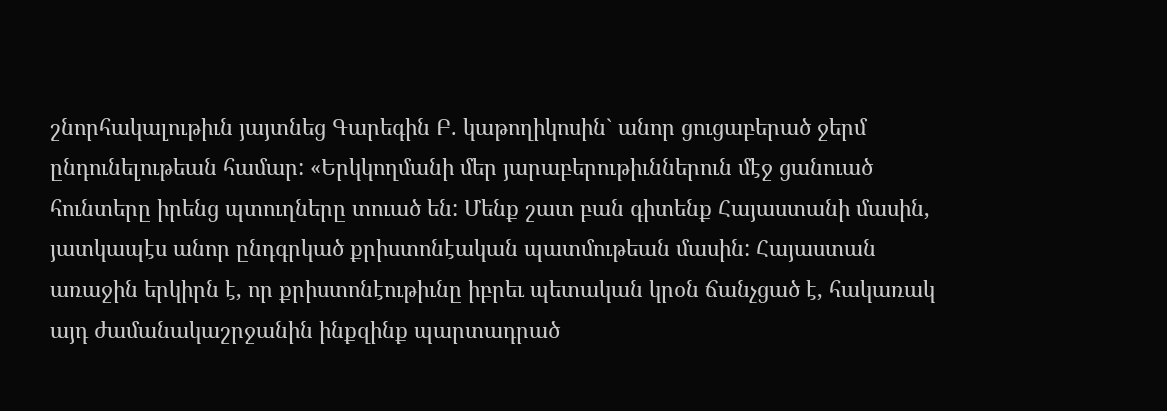շնորհակալութիւն յայտնեց Գարեգին Բ. կաթողիկոսին` անոր ցուցաբերած ջերմ ընդունելութեան համար: «Երկկողմանի մեր յարաբերութիւններուն մէջ ցանուած հունտերը իրենց պտուղները տուած են: Մենք շատ բան գիտենք Հայաստանի մասին, յատկապէս անոր ընդգրկած քրիստոնէական պատմութեան մասին: Հայաստան առաջին երկիրն է, որ քրիստոնէութիւնը իբրեւ պետական կրօն ճանչցած է, հակառակ այդ ժամանակաշրջանին ինքզինք պարտադրած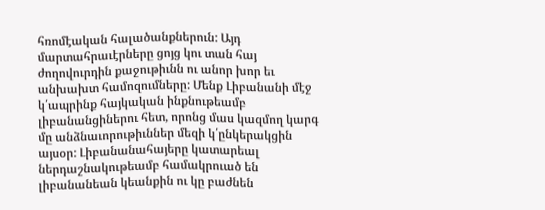հռոմէական հալածանքներուն: Այդ մարտահրաւէրները ցոյց կու տան հայ ժողովուրդին քաջութիւնն ու անոր խոր եւ անխախտ համոզումները: Մենք Լիբանանի մէջ կ՛ապրինք հայկական ինքնութեամբ լիբանանցիներու հետ, որոնց մաս կազմող կարգ մը անձնաւորութիւններ մեզի կ՛ընկերակցին այսօր: Լիբանանահայերը կատարեալ ներդաշնակութեամբ համակրուած են լիբանանեան կեանքին ու կը բաժնեն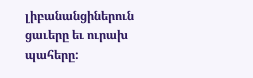լիբանանցիներուն ցաւերը եւ ուրախ պահերը: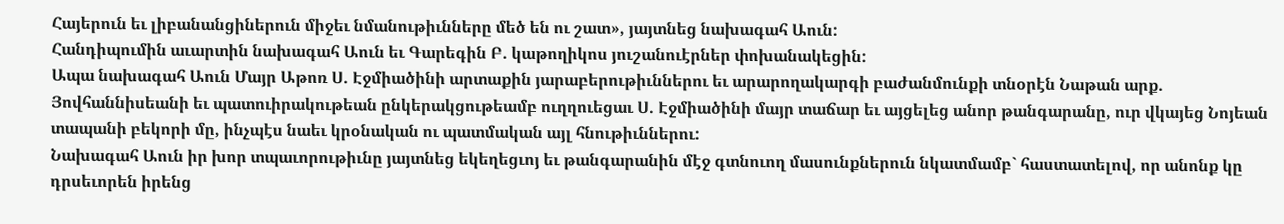Հայերուն եւ լիբանանցիներուն միջեւ նմանութիւնները մեծ են ու շատ», յայտնեց նախագահ Աուն:
Հանդիպումին աւարտին նախագահ Աուն եւ Գարեգին Բ. կաթողիկոս յուշանուէրներ փոխանակեցին:
Ապա նախագահ Աուն Մայր Աթոռ Ս. Էջմիածինի արտաքին յարաբերութիւններու եւ արարողակարգի բաժանմունքի տնօրէն Նաթան արք. Յովհաննիսեանի եւ պատուիրակութեան ընկերակցութեամբ ուղղուեցաւ Ս. Էջմիածինի մայր տաճար եւ այցելեց անոր թանգարանը, ուր վկայեց Նոյեան տապանի բեկորի մը, ինչպէս նաեւ կրօնական ու պատմական այլ հնութիւններու:
Նախագահ Աուն իր խոր տպաւորութիւնը յայտնեց եկեղեցւոյ եւ թանգարանին մէջ գտնուող մասունքներուն նկատմամբ` հաստատելով, որ անոնք կը դրսեւորեն իրենց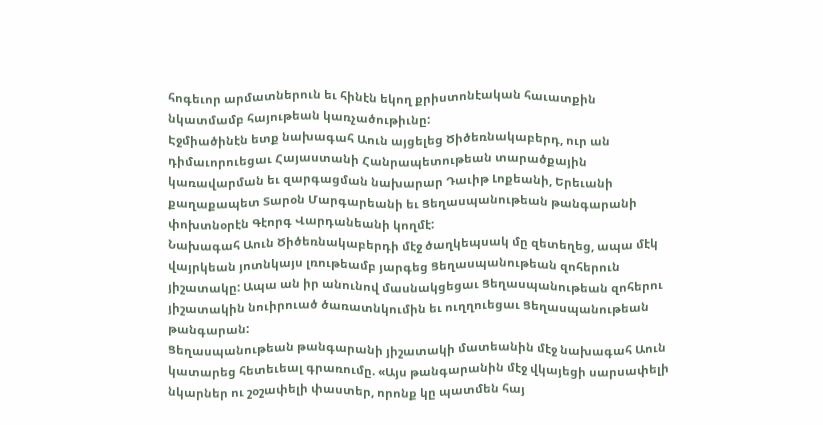հոգեւոր արմատներուն եւ հինէն եկող քրիստոնէական հաւատքին նկատմամբ հայութեան կառչածութիւնը:
Էջմիածինէն ետք նախագահ Աուն այցելեց Ծիծեռնակաբերդ, ուր ան դիմաւորուեցաւ Հայաստանի Հանրապետութեան տարածքային կառավարման եւ զարգացման նախարար Դաւիթ Լոքեանի, Երեւանի քաղաքապետ Տարօն Մարգարեանի եւ Ցեղասպանութեան թանգարանի փոխտնօրէն Գէորգ Վարդանեանի կողմէ:
Նախագահ Աուն Ծիծեռնակաբերդի մէջ ծաղկեպսակ մը զետեղեց, ապա մէկ վայրկեան յոտնկայս լռութեամբ յարգեց Ցեղասպանութեան զոհերուն յիշատակը: Ապա ան իր անունով մասնակցեցաւ Ցեղասպանութեան զոհերու յիշատակին նուիրուած ծառատնկումին եւ ուղղուեցաւ Ցեղասպանութեան թանգարան:
Ցեղասպանութեան թանգարանի յիշատակի մատեանին մէջ նախագահ Աուն կատարեց հետեւեալ գրառումը. «Այս թանգարանին մէջ վկայեցի սարսափելի նկարներ ու շօշափելի փաստեր, որոնք կը պատմեն հայ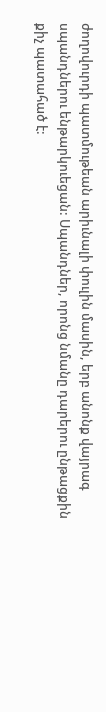ժողովուրդի պատմութեան արիւնալի փուլին մասին, երբ անոնք վայրագ սպանդներու ենթարկուեցան: Սպանդներ, որոնց նմանը դարերու ընթացքին քիչ պատահած է: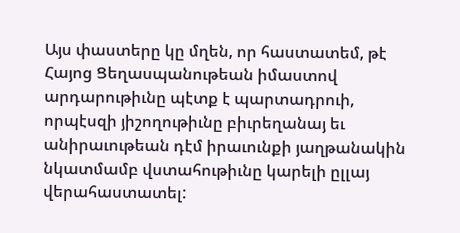Այս փաստերը կը մղեն, որ հաստատեմ, թէ Հայոց Ցեղասպանութեան իմաստով արդարութիւնը պէտք է պարտադրուի, որպէսզի յիշողութիւնը բիւրեղանայ եւ անիրաւութեան դէմ իրաւունքի յաղթանակին նկատմամբ վստահութիւնը կարելի ըլլայ վերահաստատել: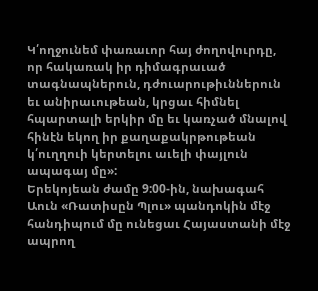Կ՛ողջունեմ փառաւոր հայ ժողովուրդը, որ հակառակ իր դիմագրաւած տագնապներուն, դժուարութիւններուն եւ անիրաւութեան, կրցաւ հիմնել հպարտալի երկիր մը եւ կառչած մնալով հինէն եկող իր քաղաքակրթութեան կ՛ուղղուի կերտելու աւելի փայլուն ապագայ մը»:
Երեկոյեան ժամը 9:00-ին, նախագահ Աուն «Ռատիսըն Պլու» պանդոկին մէջ հանդիպում մը ունեցաւ Հայաստանի մէջ ապրող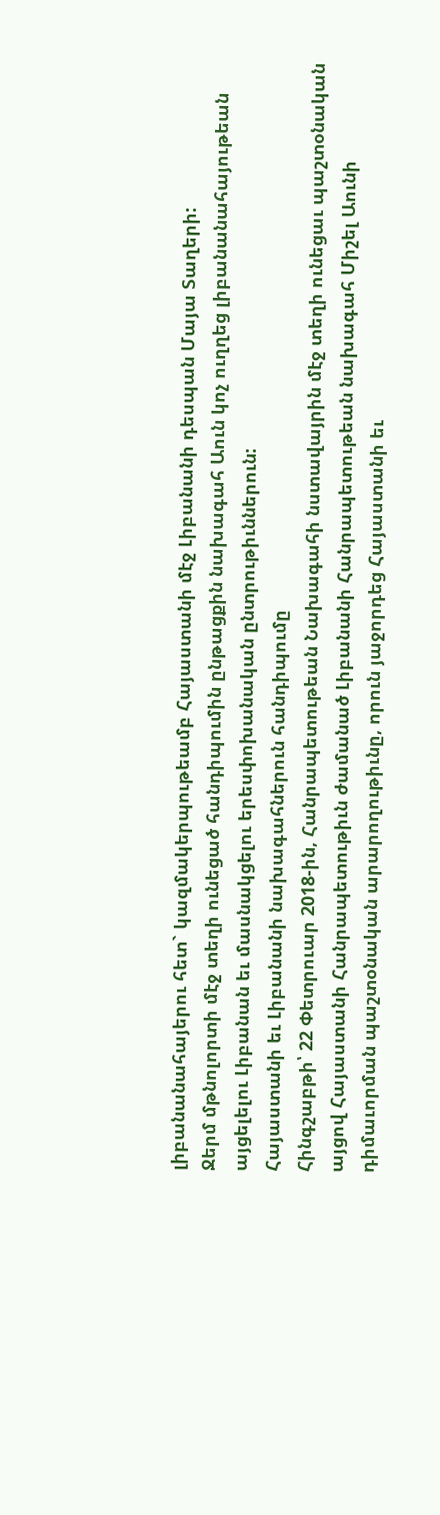լիբանանահայերու հետ` կազմակերպութեամբ Հայաստանի մէջ Լիբանանի դեսպան Մայա Տաղերի:
Ջերմ մթնոլորտի մէջ տեղի ունեցած հանդիպումին ընթացքին նախագահ Աուն կոչ ուղղեց լիբանանահայութեան այցելելու Լիբանան եւ մասնակցելու երեսփոխանական ընտրութիւններուն:
Հայաստանի եւ Լիբանանի նախագահներուն հանդիպումը
Հինգշաբթի՝ 22 Փետրուար 2018-ին, Հանրապետութեան Նախագահի նստավայրին մէջ տեղի ունեցաւ պաշտօնական այցով Հայաստանի Հանրապետութիւն ժամանած Լիբանանի Հանրապետութեան նախագահ Միշել Աունի դիմաւորման պաշտօնական արարողութիւնը, որուն յաջորդեց Հայաստանի եւ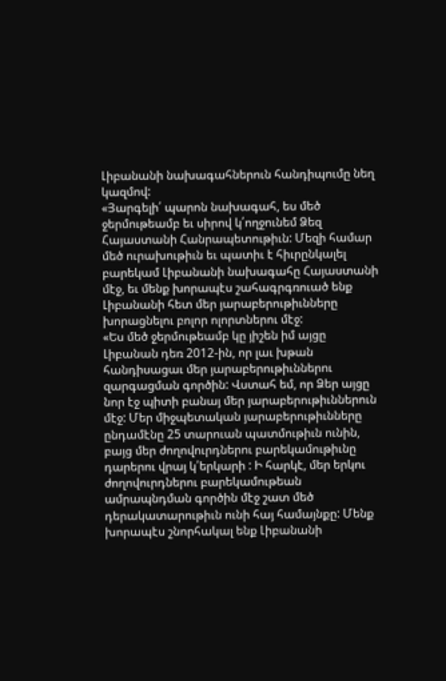Լիբանանի նախագահներուն հանդիպումը նեղ կազմով:
«Յարգելի՛ պարոն նախագահ, ես մեծ ջերմութեամբ եւ սիրով կ՛ողջունեմ Ձեզ Հայաստանի Հանրապետութիւն: Մեզի համար մեծ ուրախութիւն եւ պատիւ է հիւրընկալել բարեկամ Լիբանանի նախագահը Հայաստանի մէջ, եւ մենք խորապէս շահագրգռուած ենք Լիբանանի հետ մեր յարաբերութիւնները խորացնելու բոլոր ոլորտներու մէջ:
«Ես մեծ ջերմութեամբ կը յիշեն իմ այցը Լիբանան դեռ 2012-ին, որ լաւ խթան հանդիսացաւ մեր յարաբերութիւններու զարգացման գործին: Վստահ եմ, որ Ձեր այցը նոր էջ պիտի բանայ մեր յարաբերութիւններուն մէջ: Մեր միջպետական յարաբերութիւնները ընդամէնը 25 տարուան պատմութիւն ունին, բայց մեր ժողովուրդներու բարեկամութիւնը դարերու վրայ կ՛երկարի : Ի հարկէ, մեր երկու ժողովուրդներու բարեկամութեան ամրապնդման գործին մէջ շատ մեծ դերակատարութիւն ունի հայ համայնքը: Մենք խորապէս շնորհակալ ենք Լիբանանի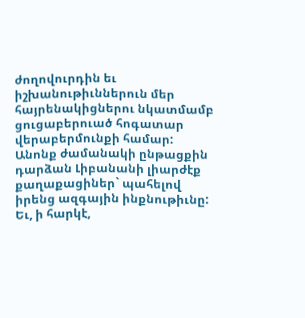ժողովուրդին եւ իշխանութիւններուն մեր հայրենակիցներու նկատմամբ ցուցաբերուած հոգատար վերաբերմունքի համար: Անոնք ժամանակի ընթացքին դարձան Լիբանանի լիարժէք քաղաքացիներ` պահելով իրենց ազգային ինքնութիւնը: Եւ, ի հարկէ,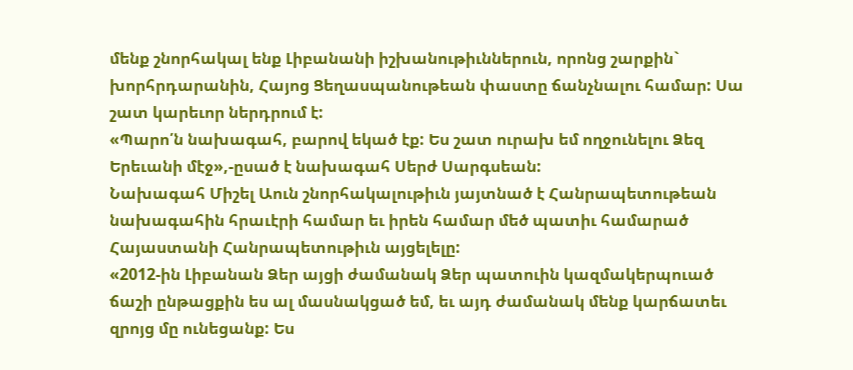մենք շնորհակալ ենք Լիբանանի իշխանութիւններուն, որոնց շարքին` խորհրդարանին, Հայոց Ցեղասպանութեան փաստը ճանչնալու համար: Սա շատ կարեւոր ներդրում է:
«Պարո՛ն նախագահ, բարով եկած էք: Ես շատ ուրախ եմ ողջունելու Ձեզ Երեւանի մէջ»,-ըսած է նախագահ Սերժ Սարգսեան:
Նախագահ Միշել Աուն շնորհակալութիւն յայտնած է Հանրապետութեան նախագահին հրաւէրի համար եւ իրեն համար մեծ պատիւ համարած Հայաստանի Հանրապետութիւն այցելելը:
«2012-ին Լիբանան Ձեր այցի ժամանակ Ձեր պատուին կազմակերպուած ճաշի ընթացքին ես ալ մասնակցած եմ, եւ այդ ժամանակ մենք կարճատեւ զրոյց մը ունեցանք: Ես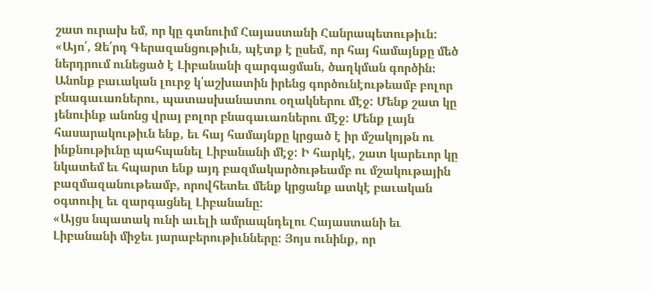շատ ուրախ եմ, որ կը գտնուիմ Հայաստանի Հանրապետութիւն:
«Այո՛, Ձե՛րդ Գերազանցութիւն, պէտք է ըսեմ, որ հայ համայնքը մեծ ներդրում ունեցած է Լիբանանի զարգացման, ծաղկման գործին։ Անոնք բաւական լուրջ կ՛աշխատին իրենց գործունէութեամբ բոլոր բնագաւառներու, պատասխանատու օղակներու մէջ: Մենք շատ կը յենուինք անոնց վրայ բոլոր բնագաւառներու մէջ: Մենք լայն հասարակութիւն ենք, եւ հայ համայնքը կրցած է իր մշակոյթն ու ինքնութիւնը պահպանել Լիբանանի մէջ: Ի հարկէ, շատ կարեւոր կը նկատեմ եւ հպարտ ենք այդ բազմակարծութեամբ ու մշակութային բազմազանութեամբ, որովհետեւ մենք կրցանք ատկէ բաւական օգտուիլ եւ զարգացնել Լիբանանը:
«Այցս նպատակ ունի աւելի ամրապնդելու Հայաստանի եւ Լիբանանի միջեւ յարաբերութիւնները: Յոյս ունինք, որ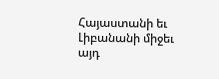Հայաստանի եւ Լիբանանի միջեւ այդ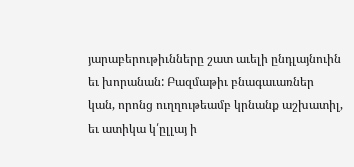յարաբերութիւնները շատ աւելի ընդլայնուին եւ խորանան: Բազմաթիւ բնագաւառներ կան, որոնց ուղղութեամբ կրնանք աշխատիլ, եւ ատիկա կ՛ըլլայ ի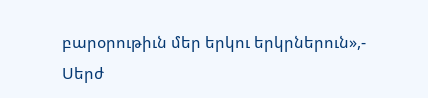բարօրութիւն մեր երկու երկրներուն»,- Սերժ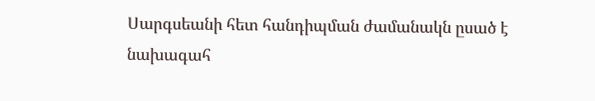Սարգսեանի հետ հանդիպման ժամանակն ըսած է նախագահ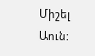Միշել Աուն: